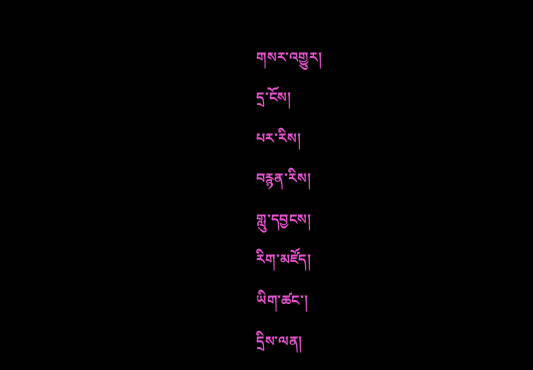གསར་འགྱུར།
དྲ་ངོས།
པར་རིས།
བརྙན་རིས།
གླུ་དབྱངས།
རིག་མཛོད།
ཡིག་ཚང་།
དྲིས་ལན།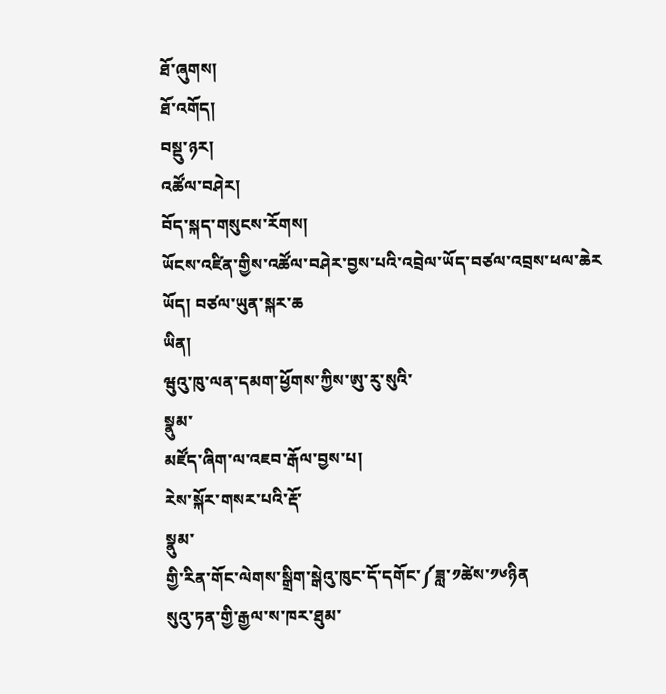ཐོ་ཞུགས།
ཐོ་འགོད།
བསྡུ་ཉར།
འཚོལ་བཤེར།
བོད་སྐད་གསུངས་རོགས།
ཡོངས་འཛིན་གྱིས་འཚོལ་བཤེར་བྱས་པའི་འབྲེལ་ཡོད་བཙལ་འབྲས་ཕལ་ཆེར
ཡོད། བཙལ་ཡུན་སྐར་ཆ
ཡིན།
ཝུའུ་ཁུ་ལན་དམག་ཕྱོགས་ཀྱིས་ཨུ་རུ་སུའི་
སྣུམ་
མཛོད་ཞིག་ལ་འཇབ་རྒོལ་བྱས་པ།
རེས་སྐོར་གསར་པའི་རྡོ་
སྣུམ་
གྱི་རིན་གོང་ལེགས་སྒྲིག་སྒེའུ་ཁུང་དོ་དགོང་༼ཟླ་༡ཚེས་༡༦ཉིན
སུའུ་ཏན་གྱི་རྒྱལ་ས་ཁར་ཐུམ་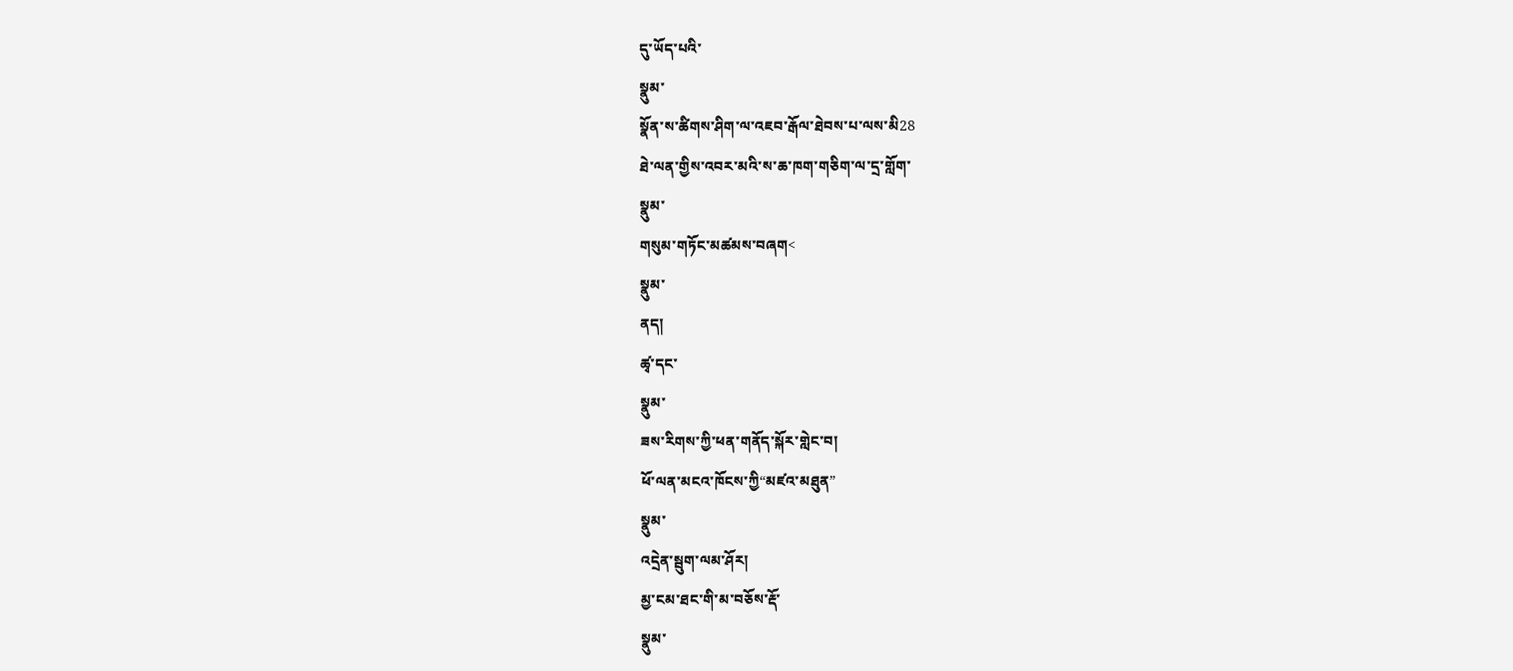དུ་ཡོད་པའི་
སྣུམ་
སྣོན་ས་ཚིགས་ཤིག་ལ་འཇབ་རྒོལ་ཐེབས་པ་ལས་མི28
ཐེ་ལན་གྱིས་འབར་མའི་ས་ཆ་ཁག་གཅིག་ལ་དྲ་གློག་
སྣུམ་
གསུམ་གཏོང་མཚམས་བཞག<
སྣུམ་
ནད།
ཚྭ་དང་
སྣུམ་
ཟས་རིགས་ཀྱི་ཕན་གནོད་སྐོར་གླེང་བ།
ཕོ་ལན་མངའ་ཁོངས་ཀྱི“མཛའ་མཐུན”
སྣུམ་
འདྲེན་སྦུག་ལམ་ཤོར།
མྱ་ངམ་ཐང་གི་མ་བཅོས་རྡོ་
སྣུམ་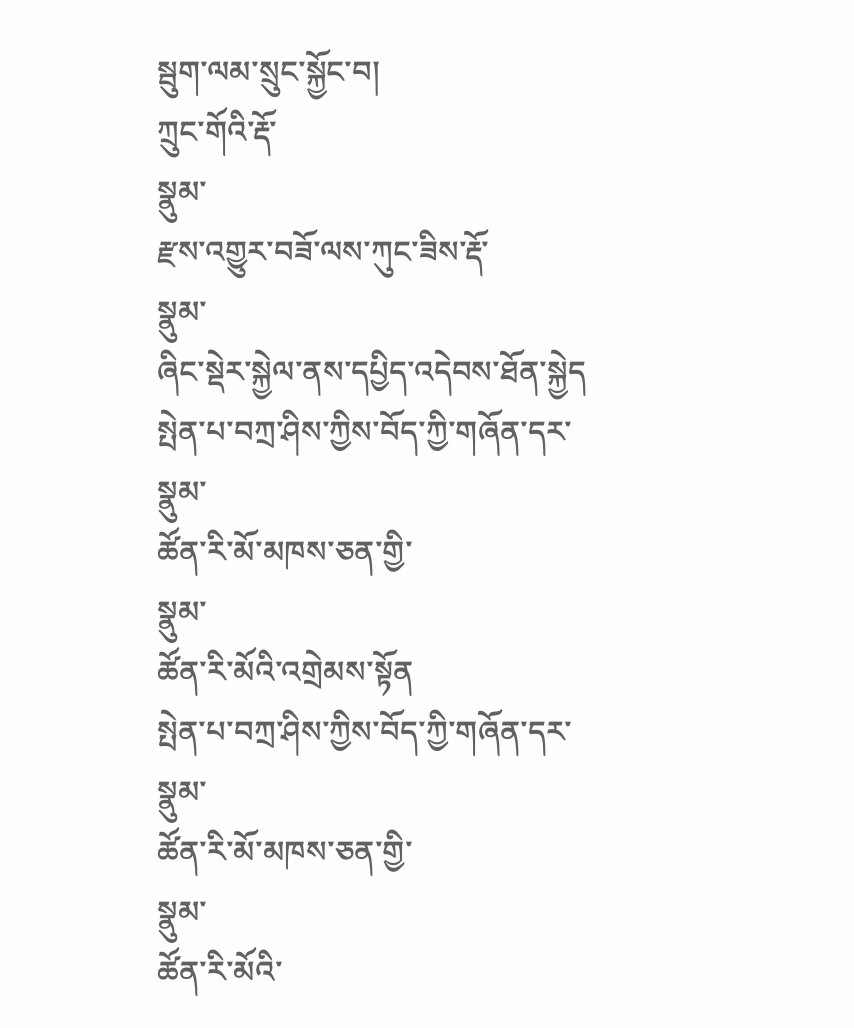སྦུག་ལམ་སྲུང་སྐྱོང་བ།
ཀྲུང་གོའི་རྡོ་
སྣུམ་
རྫས་འགྱུར་བཟོ་ལས་ཀུང་ཟིས་རྡོ་
སྣུམ་
ཞིང་སྡེར་སྐྱེལ་ནས་དཔྱིད་འདེབས་ཐོན་སྐྱེད
སྤེན་པ་བཀྲ་ཤིས་ཀྱིས་བོད་ཀྱི་གཞོན་དར་
སྣུམ་
ཚོན་རི་མོ་མཁས་ཅན་གྱི་
སྣུམ་
ཚོན་རི་མོའི་འགྲེམས་སྟོན
སྤེན་པ་བཀྲ་ཤིས་ཀྱིས་བོད་ཀྱི་གཞོན་དར་
སྣུམ་
ཚོན་རི་མོ་མཁས་ཅན་གྱི་
སྣུམ་
ཚོན་རི་མོའི་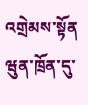འགྲེམས་སྟོན
ཝུན་ཁྲོན་དུ་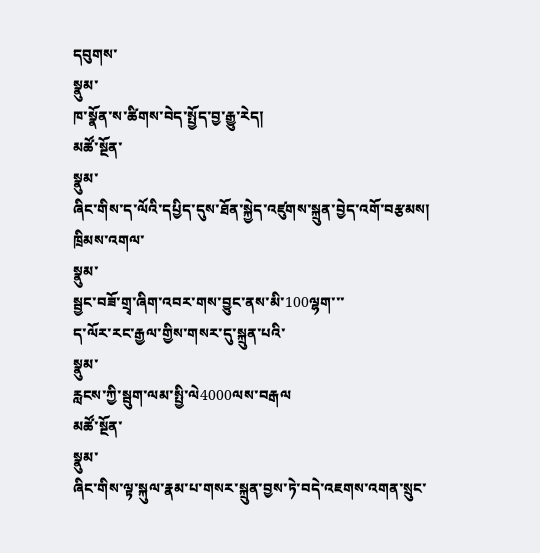དབུགས་
སྣུམ་
ཁ་སྣོན་ས་ཚིགས་བེད་སྤྱོད་བྱ་རྒྱུ་རེད།
མཚོ་སྔོན་
སྣུམ་
ཞིང་གིས་ད་ལོའི་དཔྱིད་དུས་ཐོན་སྐྱེད་འཛུགས་སྐྲུན་བྱེད་འགོ་བརྩམས།
ཁྲིམས་འགལ་
སྣུམ་
སྦྱང་བཟོ་གྲྭ་ཞིག་འབར་གས་བྱུང་ནས་མི་100ལྷག་་་
ད་ལོར་རང་རྒྱལ་གྱིས་གསར་དུ་སྐྲུན་པའི་
སྣུམ་
རླངས་ཀྱི་སྦུག་ལམ་སྤྱི་ལེ4000ལས་བརྒལ
མཚོ་སྔོན་
སྣུམ་
ཞིང་གིས་ལྟ་སྐུལ་རྣམ་པ་གསར་སྐྲུན་བྱས་ཏེ་བདེ་འཇགས་འགན་སྲུང་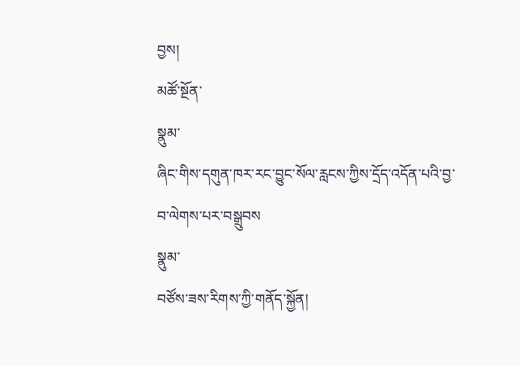བྱས།
མཚོ་སྔོན་
སྣུམ་
ཞིང་གིས་དགུན་ཁར་རང་བྱུང་སོལ་རླངས་ཀྱིས་དྲོད་འདོན་པའི་བྱ་བ་ལེགས་པར་བསྒྲུབས
སྣུམ་
བཙོས་ཟས་རིགས་ཀྱི་གནོད་སྐྱོན།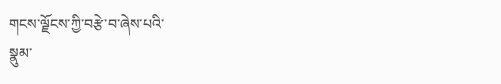གངས་ལྗོངས་ཀྱི་བརྩེ་བ་ཞེས་པའི་
སྣུམ་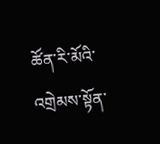ཚོན་རི་མོའི་འགྲེམས་སྟོན་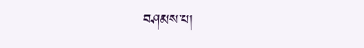བཤམས་པ།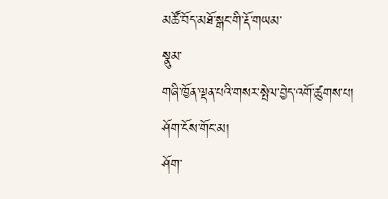མཚོ་བོད་མཐོ་སྒང་གི་རྡོ་གཡམ་
སྣུམ་
གཞི་ཁྱོན་ལྡན་པའི་གསར་སྤེལ་བྱེད་འགོ་ཚུགས་པ།
ཤོག་ངོས་གོང་མ།
ཤོག་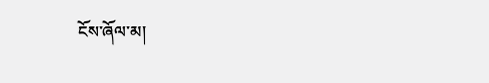ངོས་ཞོལ་མ།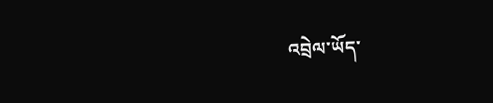འབྲེལ་ཡོད་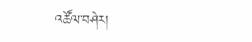འཚོལ་བཤེར།